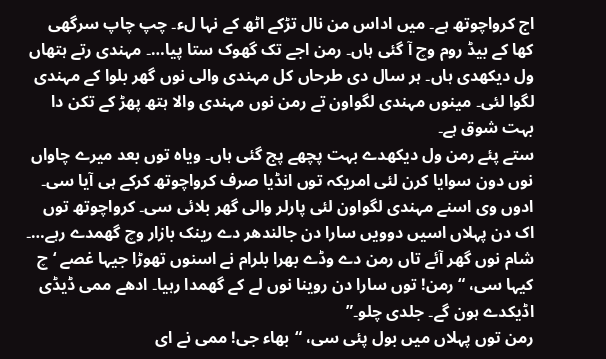اج کرواچوتھ ہے۔ میں اداس من نال تڑکے اٹھ کے نہا لء۔ چپ چاپ سرگھی کھا کے بیڈ روم وچ آ گئی ہاں۔ رمن اجے تک گھوک ستا پیا…۔ مہندی رتے ہتھاں ول دیکھدی ہاں۔ ہر سال دی طرحاں کل مہندی والی نوں گھر بلوا کے مہندی لگوا لئی۔ مینوں مہندی لگواون تے رمن نوں مہندی والا ہتھ پھڑ کے تکن دا بہت شوق ہے۔
ستے پئے رمن ول دیکھدے بہت پچھے پج گئی ہاں۔ ویاہ توں بعد میرے چاواں نوں دون سوایا کرن لئی امریکہ توں انڈیا صرف کرواچوتھ کرکے ہی آیا سی۔ ادوں وی اسنے مہندی لگواون لئی پارلر والی گھر بلائی سی۔ کرواچوتھ توں اک دن پہلاں اسیں دوویں سارا دن جالندھر دے رینک بازار وچ گھمدے رہے…۔
شام نوں گھر آئے تاں رمن دے وڈے بھرا بلرام نے اسنوں تھوڑا جیہا غصے ‘چ کیہا سی، “رمن! توں سارا دن روینا نوں لے کے گھمدا رہیا۔ ادھے ممی ڈیڈی اڈیکدے ہون گے۔ جلدی چلو۔”
رمن توں پہلاں میں بول پئی سی، “بھاء جی! ممی نے ای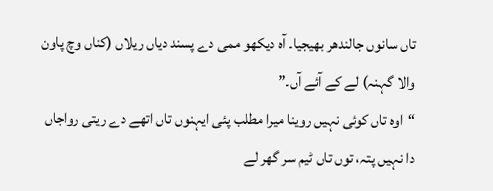تاں سانوں جالندھر بھیجیا۔ آہ دیکھو ممی دے پسند دیاں ریلاں (کناں وچ پاون والا گہنہ) لے کے آئے آں۔”
“اوہ تاں کوئی نہیں روینا میرا مطلب پئی ایہنوں تاں اتھے دے ریتی رواجاں دا نہیں پتہ، توں تاں ٹیم سر گھر لے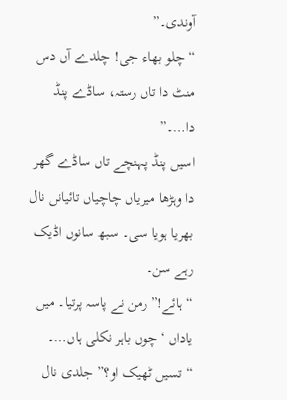آوندی۔”
“چلو بھاء جی! چلدے آں دس منٹ دا تاں رستہ، ساڈے پنڈ دا…۔”
اسیں پنڈ پہنچے تاں ساڈے گھر دا وہڑھا میریاں چاچیاں تائیانں نال بھریا ہویا سی۔ سبھ سانوں اڈیک رہے سن۔
“ہائے!” رمن نے پاسہ پرتیا۔ میں یاداں ‘چوں باہر نکلی ہاں…۔
“تسیں ٹھیک او؟” جلدی نال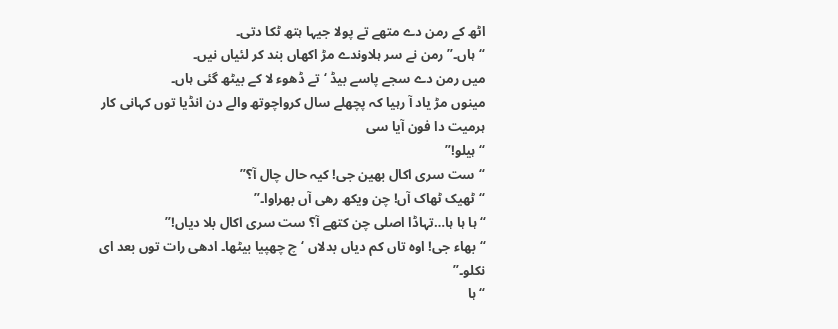اٹھ کے رمن دے متھے تے پولا جیہا ہتھ ٹکا دتی۔
“ہاں۔” رمن نے سر ہلاوندے مڑ اکھاں بند کر لئیاں نیں۔
میں رمن دے سجے پاسے بیڈ ‘تے ڈھوء لا کے بیٹھ گئی ہاں۔
مینوں مڑ یاد آ رہیا کہ پچھلے سال کرواچوتھ والے دن انڈیا توں کہانی کار ہرمیت دا فون آیا سی
“ہیلو!”
“ست سری اکال بھین جی! کیہ حال چال آ؟”
“ٹھیک ٹھاک آں! چن ویکھ رھی آں بھراوا۔”
“ہا ہا ہا…تہاڈا اصلی چن کتھے آ؟ ست سری اکال بلا دیاں!”
“بھاء جی! اوہ تاں کم دیاں بدلاں ‘چ چھپیا بیٹھا۔ ادھی رات توں بعد ای نکلو۔”
“ہا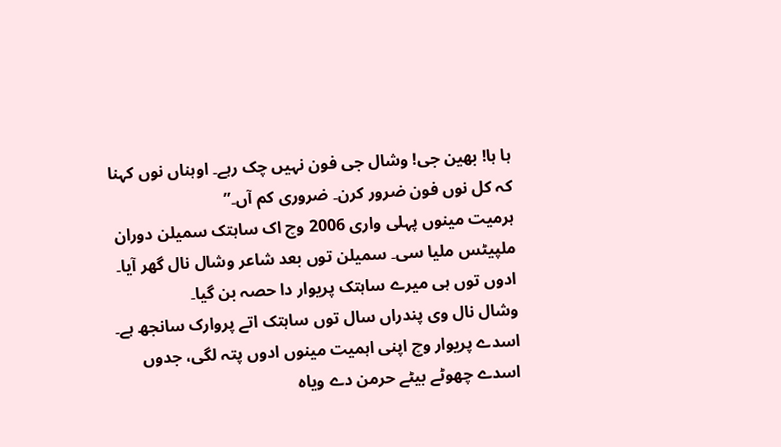ہا ہا! بھین جی! وشال جی فون نہیں چک رہے۔ اوہناں نوں کہنا کہ کل نوں فون ضرور کرن۔ ضروری کم آں۔”
ہرمیت مینوں پہلی واری 2006 وچ اک ساہتک سمیلن دوران ملپیٹس ملیا سی۔ سمیلن توں بعد شاعر وشال نال گھر آیا۔ ادوں توں ہی میرے ساہتک پریوار دا حصہ بن گیا۔
وشال نال وی پندراں سال توں ساہتک اتے پروارک سانجھ ہے۔ اسدے پریوار وچ اپنی اہمیت مینوں ادوں پتہ لگی، جدوں اسدے چھوٹے بیٹے حرمن دے ویاہ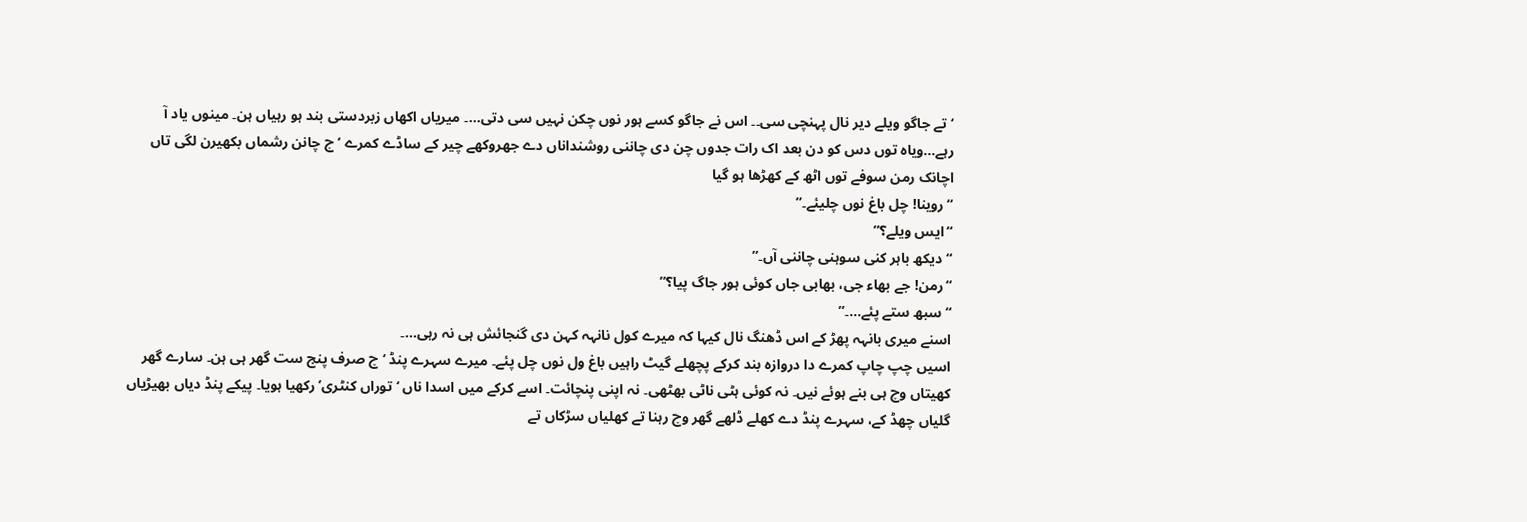‘تے جاگو ویلے دیر نال پہنچی سی۔۔ اس نے جاگو کسے ہور نوں چکن نہیں سی دتی…۔ میریاں اکھاں زبردستی بند ہو رہیاں ہن۔ مینوں یاد آ رہے…ویاہ توں دس کو دن بعد اک رات جدوں چن دی چاننی روشنداناں دے جھروکھے چیر کے ساڈے کمرے ‘چ چانن رشماں بکھیرن لگی تاں اچانک رمن سوفے توں اٹھ کے کھڑھا ہو گیا
“روینا! چل باغ نوں چلیئے۔”
“ایس ویلے؟”
“دیکھ باہر کنی سوہنی چاننی آں۔”
“رمن! جے بھاء جی، بھابی جاں کوئی ہور جاگ پیا؟”
“سبھ ستے پئے…۔”
اسنے میری بانہہ پھڑ کے اس ڈھنگ نال کیہا کہ میرے کول نانہہ کہن دی گنجائش ہی نہ رہی…۔
اسیں چپ چاپ کمرے دا دروازہ بند کرکے پچھلے گیٹ راہیں باغ ول نوں چل پئے۔ میرے سہرے پنڈ ‘چ صرف پنج ست گھر ہی ہن۔ سارے گھر کھیتاں وچ ہی بنے ہوئے نیں۔ نہ کوئی ہٹی ناٹی بھٹھی۔ نہ اپنی پنچائت۔ اسے کرکے میں اسدا ناں ‘توراں کنٹری’رکھیا ہویا۔ پیکے پنڈ دیاں بھیڑیاں گلیاں چھڈ کے، سہرے پنڈ دے کھلے ڈلھے گھر وچ رہنا تے کھلیاں سڑکاں تے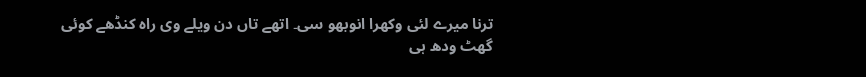ترنا میرے لئی وکھرا انوبھو سی۔ اتھے تاں دن ویلے وی راہ کنڈھے کوئی گھٹ ودھ ہی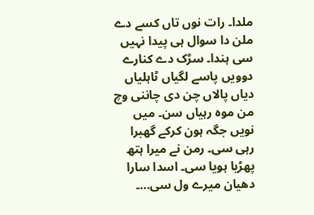ملدا۔ رات نوں تاں کسے دے ملن دا سوال ہی پیدا نہیں سی ہندا۔ سڑک دے کنارے دوویں پاسے لگیاں ٹاہلیاں دیاں پالاں چن دی چاننی وچ من موہ رہیاں سن۔ میں نویں جگہ ہون کرکے گھبرا رہی سی۔ رمن نے میرا ہتھ پھڑیا ہویا سی۔ اسدا سارا دھیان میرے ول سی…۔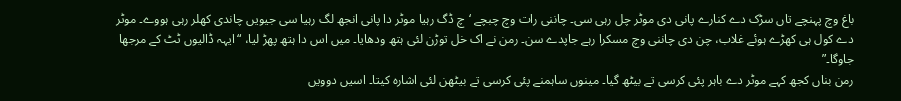باغ وچ پہنچے تاں سڑک دے کنارے پانی دی موٹر چل رہی سی۔ چاننی رات وچ چبچے ‘چ ڈگ رہیا موٹر دا پانی انجھ لگ رہیا سی جیویں چاندی کھلر رہی ہووے۔ موٹر دے کول ہی کھڑے ہوئے غلاب، چن دی چاننی وچ مسکرا رہے جاپدے سن۔ رمن نے اک خل توڑن لئی ہتھ ودھایا۔ میں اس دا ہتھ پھڑ لیا، “ایہہ ڈالیوں ٹٹ کے مرجھا جاوگا۔”
رمن بناں کجھ کہے موٹر دے باہر پئی کرسی تے بیٹھ گیا۔ مینوں ساہمنے پئی کرسی تے بیٹھن لئی اشارہ کیتا۔ اسیں دوویں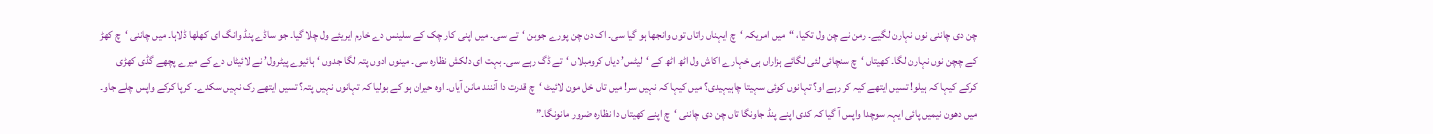چن دی چاننی نوں نہارن لگیے۔ رمن نے چن ول تکیا، “میں امریکہ ‘چ ایہناں راتاں توں وانجھا ہو گیا سی۔ اک دن چن پورے جوبن ‘تے سی۔ میں اپنی کار چک کے سلینس دے خارم ایریئے ول چلا گیا۔ جو ساڈے پنڈ وانگ ای کھلھا ڈلاہا۔ میں چاننی ‘چ کھڑ کے چچن نوں نہارن لگا۔ کھیتاں ‘چ سنچائی لئی لگائے ہزاراں ہی خہارے اکاش ول اٹھ اٹھ کے ‘لیٹس’ دیاں کرومبلاں ‘تے ڈگ رہے سی۔ بہت ای دلکش نظارہ سی۔ مینوں ادوں پتہ لگا جدوں ‘ہائیوے پیٹرول’ نے لائیٹاں دے کے میرے پچھے گڈی کھڑی کرکے کیہا کہ ہیلو! تسیں ایتھے کیہ کر رہے او؟ تہانوں کوئی سہیتا چاہیہیدی؟ میں کیہا کہ نہیں سر! میں تاں خل مون لائیٹ ‘چ قدرت دا آننند مانن آیاں۔ اوہ حیران ہو کے بولیا کہ تہانوں نہیں پتہ؟ تسیں ایتھے رک نہیں سکدے۔ کرپا کرکے واپس چلے جاو۔ میں دھون نیمیں پائی ایہہ سوچدا واپس آ گیا کہ کدی اپنے پنڈ جاونگا تاں چن دی چاننی ‘چ اپنے کھیتاں دا نظارہ ضرور مانونگا۔”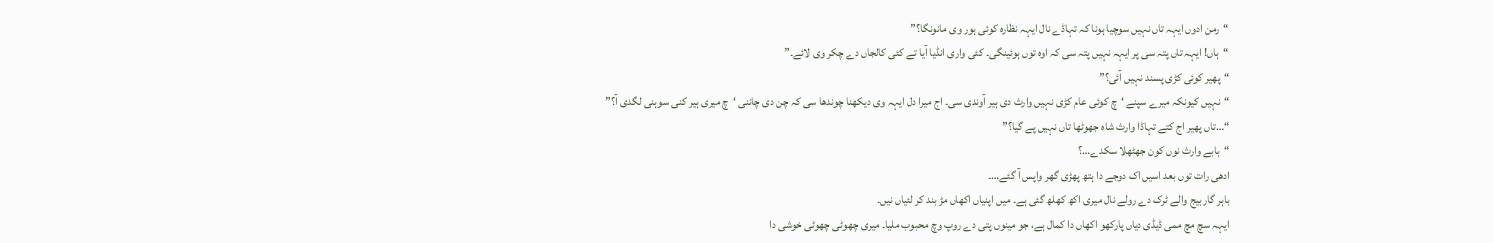“رمن ادوں ایہہ تاں نہیں سوچیا ہونا کہ تہاڈے نال ایہہ نظارہ کوئی ہور وی مانونگا؟”
“ہاں! ایہہ تاں پتہ سی پر ایہہ نہیں پتہ سی کہ اوہ توں ہوئینگی۔ کئی واری انڈیا آیا تے کئی کالجاں دے چکر وی لائے۔”
“پھیر کوئی کڑی پسند نہیں آئی؟”
“نہیں کیونکہ میرے سپنے ‘چ کوئی عام کڑی نہیں وارث دی ہیر آوندی سی۔ اج میرا دل ایہہ وی دیکھنا چوندھا سی کہ چن دی چاننی ‘چ میری ہیر کنی سوہنی لگدی آ؟”
“…تاں پھیر اج کتے تہاڈا وارث شاہ جھوٹھا تاں نہیں پے گیا؟”
“بابے وارث نوں کون جھٹھلا سکدے…؟
ادھی رات توں بعد اسیں اک دوجے دا ہتھ پھڑی گھر واپس آ گئے…۔
باہر گاربیج والے ٹرک دے رولے نال میری اکھ کھلھ گئی ہے۔ میں اپنیاں اکھاں مڑ بند کر لئیاں نیں۔
ایہہ سچ مچ ممی ڈیڈی دیاں پارکھو اکھاں دا کمال ہے، جو مینوں پتی دے روپ وچ محبوب ملیا۔ میری چھوٹی چھوٹی خوشی دا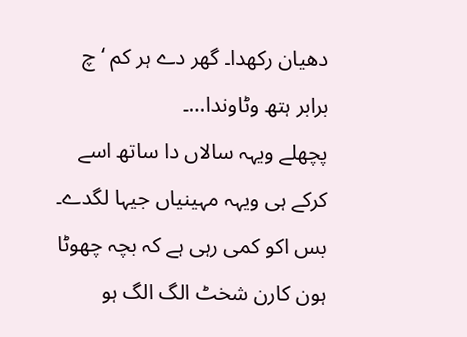دھیان رکھدا۔ گھر دے ہر کم ‘چ برابر ہتھ وٹاوندا…۔
پچھلے ویہہ سالاں دا ساتھ اسے کرکے ہی ویہہ مہینیاں جیہا لگدے۔ بس اکو کمی رہی ہے کہ بچہ چھوٹا ہون کارن شخٹ الگ الگ ہو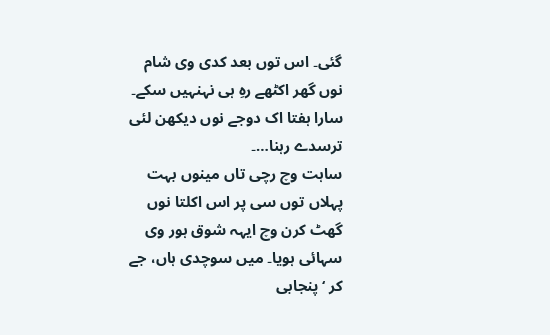گئی۔ اس توں بعد کدی وی شام نوں گھر اکٹھے رہِ ہی نہنہیں سکے۔ سارا ہفتا اک دوجے نوں دیکھن لئی ترسدے رہنا…۔
ساہت وچ رچی تاں مینوں بہت پہلاں توں سی پر اس اکلتا نوں گھٹ کرن وچ ایہہ شوق ہور وی سہائی ہویا۔ میں سوچدی ہاں، جے کر ‘پنجابی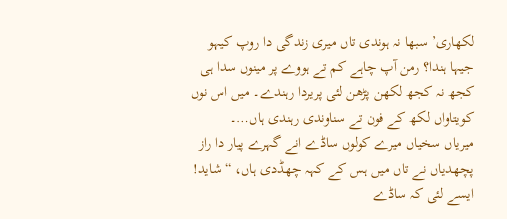لکھاری’ سبھا نہ ہوندی تاں میری زندگی دا روپ کیہو جیہا ہندا؟ رمن آپ چاہے کم تے ہووے پر مینوں سدا ہی کجھ نہ کجھ لکھن پڑھن لئی پریردا رہندے۔ میں اس نوں کویتاواں لکھ کے فون تے سناوندی رہندی ہاں…۔
میریاں سخیاں میرے کولوں ساڈے انے گہرے پیار دا راز پچھدیاں نے تاں میں ہس کے کہہ چھڈدی ہاں، “شاید! ایسے لئی کہ ساڈے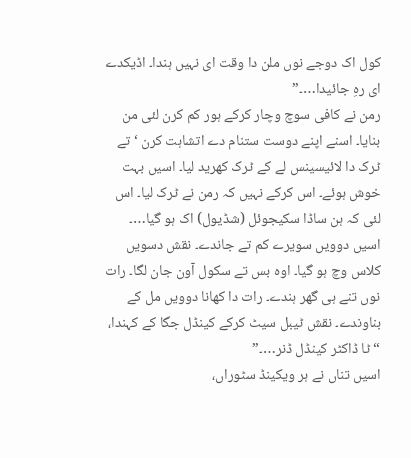کول اک دوجے نوں ملن دا وقت ای نہیں ہندا۔ اڈیکدے ای رہِ جائیدا…۔”
رمن نے کافی سوچ وچار کرکے ہور کم کرن لئی من بنایا۔ اسنے اپنے دوست ستنام دے اتشاہت کرن ‘تے ٹرک دا لائیسینس لے کے ٹرک کھرید لیا۔ اسیں بہت خوش ہوئے۔ اس کرکے نہیں کہ رمن نے ٹرک لیا۔ اس لئی کہ ہن ساڈا سکیجوئل (شڈیول) اک ہو گیا…۔
اسیں دوویں سویرے کم تے جاندے۔ نقش دسویں کلاس وچ ہو گیا۔ اوہ بس تے سکول آون جان لگا۔ رات نوں تنے ہی گھر ہندے۔ رات دا کھانا دوویں مل کے بناوندے۔ نقش ٹیبل سیٹ کرکے کینڈل جگا کے کہندا، “ٹا ڈاکٹر کینڈل ڈنر…۔”
اسیں تناں نے ہر ویکینڈ سٹوراں،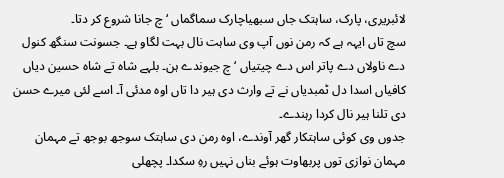لائبریری، پارک، ساہتک جاں سبھیاچارک سماگماں ‘چ جانا شروع کر دتا۔
سچ تاں ایہہ ہے کہ رمن نوں آپ وی ساہت نال بہت لگاو ہے۔ جسونت سنگھ کنول دے ناولاں دے پاتر اس دے چیتیاں ‘چ جیوندے ہن۔ بلہے شاہ تے شاہ حسین دیاں کافیاں اسدا دل ٹمبدیاں نے تے وارث دی ہیر دا تاں اوہ مدئی آ۔ اسے لئی میرے حسن دی تلنا ہیر نال کردا رہندے۔
جدوں وی کوئی ساہتکار گھر آوندے، اوہ رمن دی ساہتک سوجھ بوجھ تے مہمان مہمان نوازی توں پربھاوت ہوئے بناں نہیں رہِ سکدا۔ پچھلی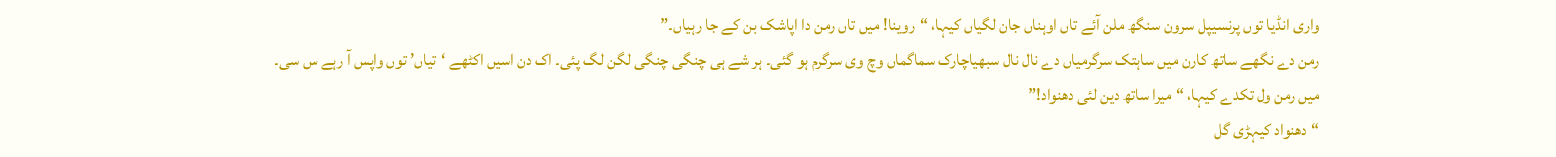واری انڈیا توں پرنسیپل سرون سنگھ ملن آئے تاں اوہناں جان لگیاں کیہا، “روینا! میں تاں رمن دا اپاشک بن کے جا رہیاں۔”
رمن دے نگھے ساتھ کارن میں ساہتک سرگرمیاں دے نال نال سبھیاچارک سماگماں وچ وی سرگرم ہو گئی۔ ہر شے ہی چنگی چنگی لگن لگ پئی۔ اک دن اسیں اکٹھے ‘تیاں’ توں واپس آ رہے س سی۔ میں رمن ول تکدے کیہا، “میرا ساتھ دین لئی دھنواد!”
“دھنواد کیہڑی گل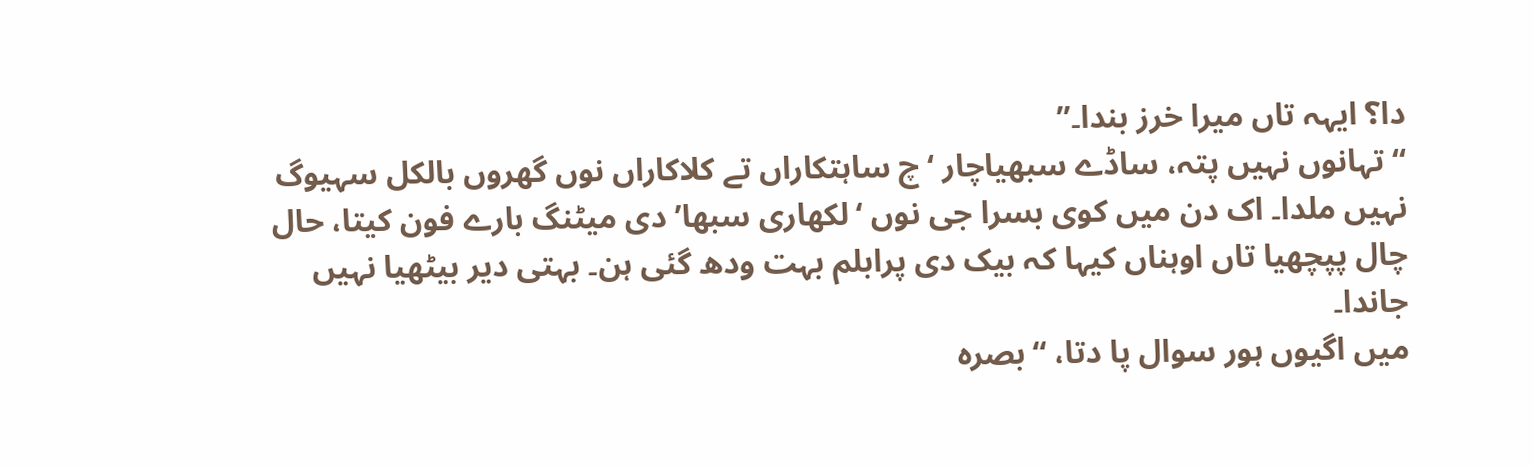دا؟ ایہہ تاں میرا خرز بندا۔”
“تہانوں نہیں پتہ، ساڈے سبھیاچار ‘چ ساہتکاراں تے کلاکاراں نوں گھروں بالکل سہیوگ نہیں ملدا۔ اک دن میں کوی بسرا جی نوں ‘لکھاری سبھا’ دی میٹنگ بارے فون کیتا، حال چال پپچھیا تاں اوہناں کیہا کہ بیک دی پرابلم بہت ودھ گئی ہن۔ بہتی دیر بیٹھیا نہیں جاندا۔
میں اگیوں ہور سوال پا دتا، “بصرہ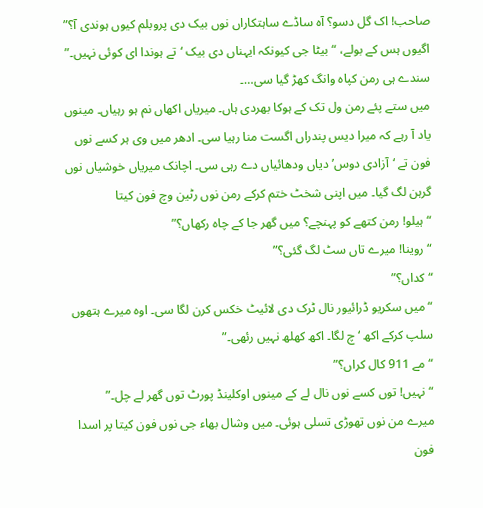صاحب! اک گل دسو؟ آہ ساڈے ساہتکاراں نوں بیک دی پروبلم کیوں ہوندی آ؟”
اگیوں ہس کے بولے، “بیٹا جی کیونکہ ایہناں دی بیک ‘تے ہوندا ای کوئی نہیں۔”
سندے ہی رمن کپاہ وانگ کھڑ گیا سی…۔
میں ستے پئے رمن ول تک کے ہوکا بھردی ہاں۔ میریاں اکھاں نم ہو رہیاں۔ مینوں یاد آ رہے کہ میرا دیس پندراں اگست منا رہیا سی۔ ادھر میں وی ہر کسے نوں فون تے ‘آزادی دوس’ دیاں ودھائیاں دے رہی سی۔ اچانک میریاں خوشیاں نوں گرہن لگ گیا۔ میں اپنی شخٹ ختم کرکے رمن نوں رٹین وچ فون کیتا
“ہیلو! رمن کتھے کو پہنچے؟ میں گھر جا کے چاہ رکھاں؟”
“روینا! میرے تاں سٹ لگ گئی؟”
“کداں؟”
“میں سکریو ڈرائیور نال ٹرک دی لائیٹ خکس کرن لگا سی۔ اوہ میرے ہتھوں سلپ کرکے اکھ ‘چ لگا۔ اکھ کھلھ نہیں رئھی۔”
“مے 911 کال کراں؟”
“نہیں! توں کسے نوں نال لے کے مینوں اوکلینڈ پورٹ توں گھر لے چل۔”
میرے من نوں تھوڑی تسلی ہوئی۔ میں وشال بھاء جی نوں فون کیتا پر اسدا فون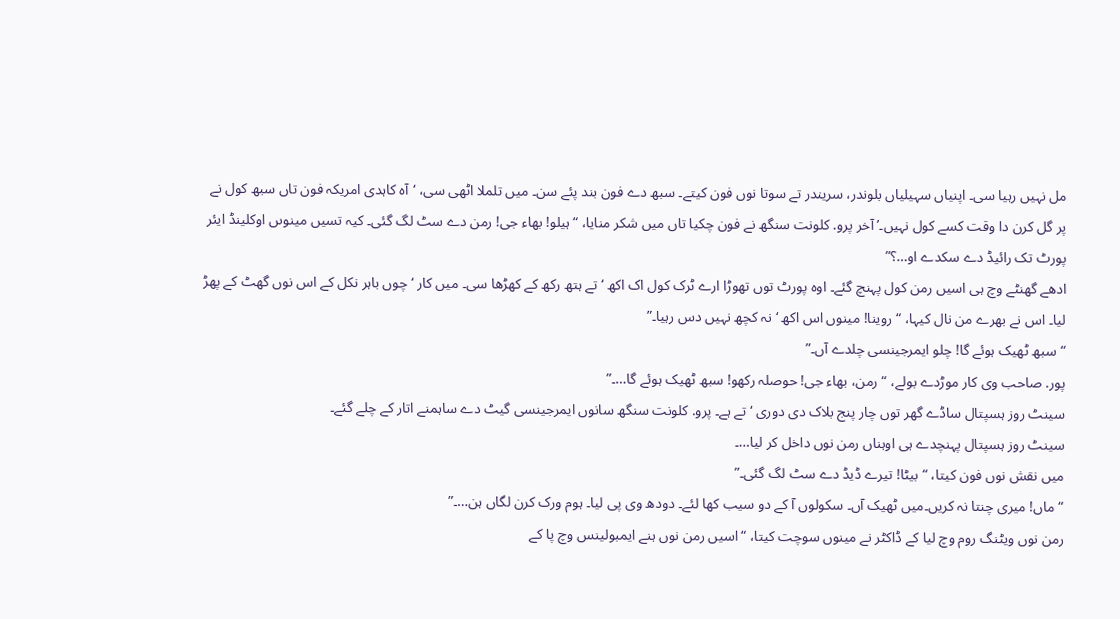مل نہیں رہیا سی۔ اپنیاں سہیلیاں بلوندر، سریندر تے سوتا نوں فون کیتے۔ سبھ دے فون بند پئے سن۔ میں تلملا اٹھی سی، ‘آہ کاہدی امریکہ فون تاں سبھ کول نے پر گل کرن دا وقت کسے کول نہیں۔’ آخر پرو. کلونت سنگھ نے فون چکیا تاں میں شکر منایا، “ہیلو! بھاء جی! رمن دے سٹ لگ گئی۔ کیہ تسیں مینوںں اوکلینڈ ایئر پورٹ تک رائیڈ دے سکدے او…؟”
ادھے گھنٹے وچ ہی اسیں رمن کول پہنچ گئے۔ اوہ پورٹ توں تھوڑا ارے ٹرک کول اک اکھ ‘تے ہتھ رکھ کے کھڑھا سی۔ میں کار ‘چوں باہر نکل کے اس نوں گھٹ کے پھڑ لیا۔ اس نے بھرے من نال کیہا، “روینا! مینوں اس اکھ ‘نہ کچھ نہیں دس رہیا۔”
“سبھ ٹھیک ہوئے گا! چلو ایمرجینسی چلدے آں۔”
پور. صاحب وی کار موڑدے بولے، “رمن، بھاء جی! حوصلہ رکھو! سبھ ٹھیک ہوئے گا…۔”
سینٹ روز ہسپتال ساڈے گھر توں چار پنج بلاک دی دوری ‘تے ہے۔ پرو. کلونت سنگھ سانوں ایمرجینسی گیٹ دے ساہمنے اتار کے چلے گئے۔
سینٹ روز ہسپتال پہنچدے ہی اوہناں رمن نوں داخل کر لیا…۔
میں نقش نوں فون کیتا، “بیٹا! تیرے ڈیڈ دے سٹ لگ گئی۔”
“ماں! میری چنتا نہ کریں۔میں ٹھیک آں۔ سکولوں آ کے دو سیب کھا لئے۔ دودھ وی پی لیا۔ ہوم ورک کرن لگاں ہن…۔”
رمن نوں ویٹنگ روم وچ لیا کے ڈاکٹر نے مینوں سوچت کیتا، “اسیں رمن نوں ہنے ایمبولینس وچ پا کے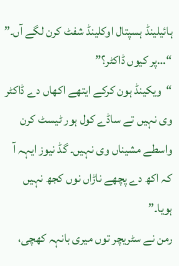ہائیلینڈ ہسپتال اوکلینڈ شفٹ کرن لگے آں۔”
“…پر کیوں ڈاکٹر؟”
“ویکینڈ ہون کرکے ایتھے اکھاں دے ڈاکٹر وی نہیں تے ساڈے کول ہور ٹیسٹ کرن واسطے مشیناں وی نہیں۔ گڈ نیوز ایہہ آ کہ اکھ دے پچھے ناڑاں نوں کجھ نہیں ہویا۔”
رمن نے سٹریچر توں میری بانہہ کھچی،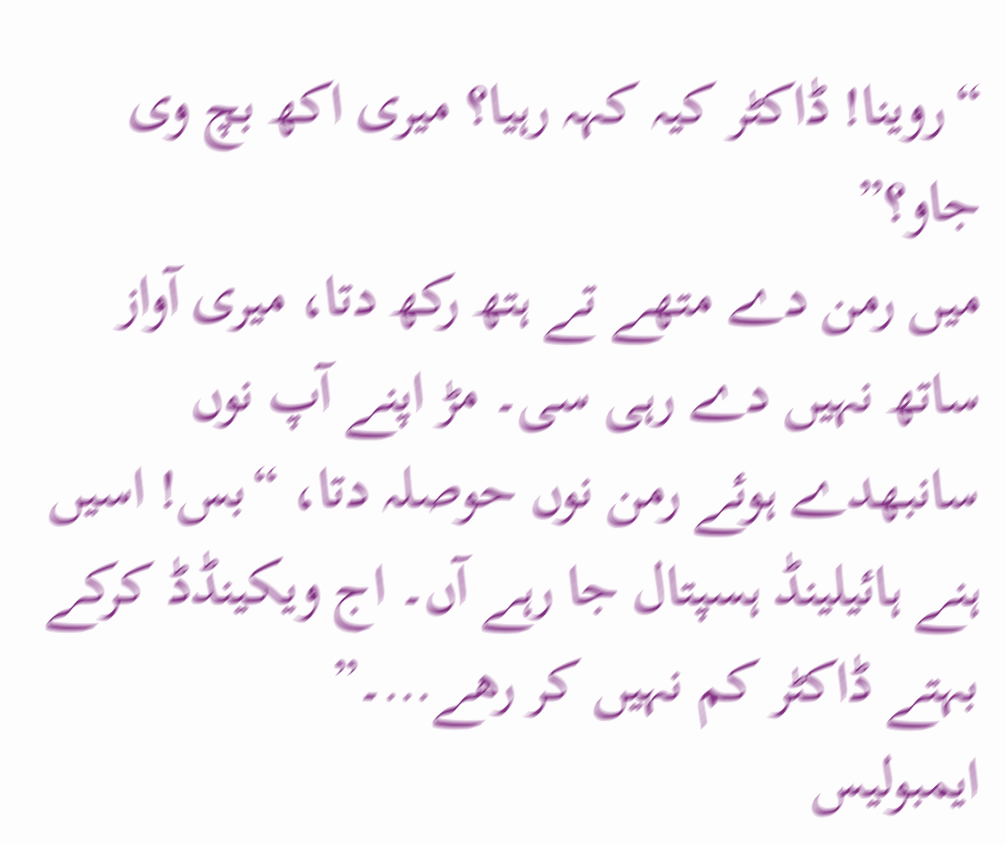“روینا! ڈاکٹر کیہ کہہ رہیا؟ میری اکھ بچ وی جاو؟”
میں رمن دے متھے تے ہتھ رکھ دتا، میری آواز ساتھ نہیں دے رہی سی۔ مڑ اپنے آپ نوں سانبھدے ہوئے رمن نوں حوصلہ دتا، “بس! اسیں ہنے ہائیلینڈ ہسپتال جا رہے آں۔ اج ویکینڈڈ کرکے بہتے ڈاکٹر کم نہیں کر رھے…۔”
ایمبولیس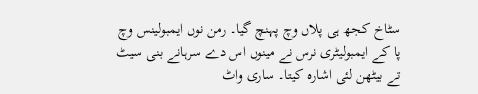سٹاخ کجھ ہی پلاں وچ پہنچ گیا۔ رمن نوں ایمبولینس وچ پا کے ایمبولیٹری نرس نے مینوں اس دے سرہانے بنی سیٹ تے بیٹھن لئی اشارہ کیتا۔ ساری واٹ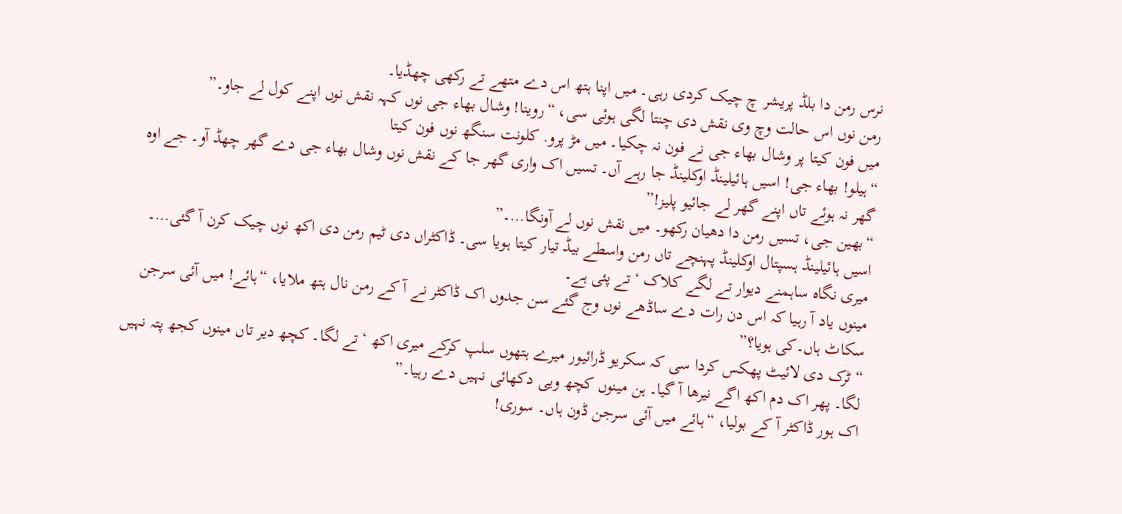نرس رمن دا بلڈ پریشر چ چیک کردی رہی۔ میں اپنا ہتھ اس دے متھے تے رکھی چھڈیا۔
رمن نوں اس حالت وچ وی نقش دی چنتا لگی ہوئی سی، “روینا! وشال بھاء جی نوں کہہ نقش نوں اپنے کول لے جاو۔”
میں فون کیتا پر وشال بھاء جی نے فون نہ چکیا۔ میں مڑ پرو. کلونت سنگھ نوں فون کیتا
“ہیلو! بھاء جی! اسیں ہائیلینڈ اوکلینڈ جا رہے آں۔ تسیں اک واری گھر جا کے نقش نوں وشال بھاء جی دے گھر چھڈ آو۔ جے اوہ گھر نہ ہوئے تاں اپنے گھر لے جائیو پلیز!”
“بھین جی، تسیں رمن دا دھیان رکھو۔ میں نقش نوں لے آونگا…۔”
اسیں ہائیلینڈ ہسپتال اوکلینڈ پہنچے تاں رمن واسطے بیڈ تیار کیتا ہویا سی۔ ڈاکٹراں دی ٹیم رمن دی اکھ نوں چیک کرن آ گئی…۔
میری نگاہ ساہمنے دیوار تے لگے کلاک ‘تے پئی ہے۔
مینوں یاد آ رہیا کہ اس دن رات دے ساڈھے نوں وج گئے سن جدوں اک ڈاکٹر نے آ کے رمن نال ہتھ ملایا، “ہائے! میں آئی سرجن سکاٹ ہاں۔کی ہویا؟”
“ٹرک دی لائیٹ پھکس کردا سی کہ سکریو ڈرائیور میرے ہتھوں سلپ کرکے میری اکھ ‘تے لگا۔ کچھ دیر تاں مینوں کجھ پتہ نہیں لگا۔ پھر اک دم اکھ اگے نیرھا آ گیا۔ ہن مینوں کچھ ویی دکھائی نہیں دے رہیا۔”
اک ہور ڈاکٹر آ کے بولیا، “ہائے میں آئی سرجن ڈون ہاں۔ سوری!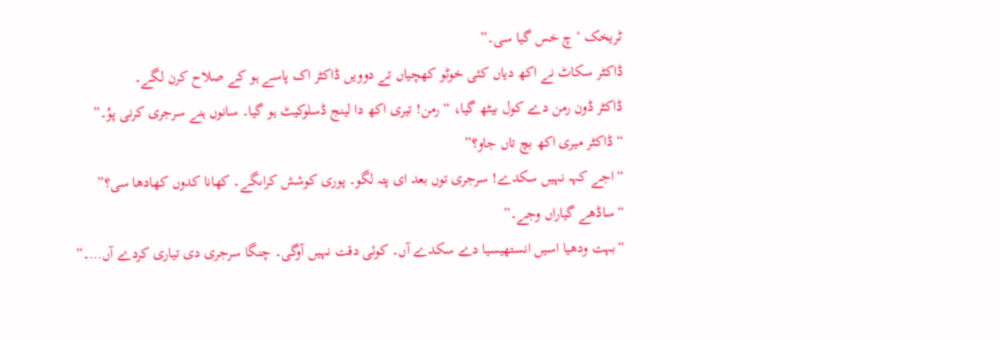ٹریخک ‘چ خس گیا سی۔”
ڈاکٹر سکاٹ نے اکھ دیاں کئی خوٹو کھچیاں تے دوویں ڈاکٹر اک پاسے ہو کے صلاح کرن لگے۔
ڈاکٹر ڈون رمن دے کول بیٹھ گیا، “رمن! تیری اکھ دا لینج ڈسلوکیٹ ہو گیا۔ سانوں ہنے سرجری کرنی پوُ۔”
“ڈاکٹر میری اکھ بچ تاں جاو؟”
“اجے کہہ نہیں سکدے! سرجری توں بعد ای پتہ لگو۔ پوری کوشش کراںگے۔ کھانا کدوں کھادھا سی؟”
“ساڈھے گیاراں وجے۔”
“بہت ودھیا اسیں انستھیسیا دے سکدے آں۔ کوئی دقت نہیں آوگی۔ چنگا سرجری دی تیاری کردے آں…۔”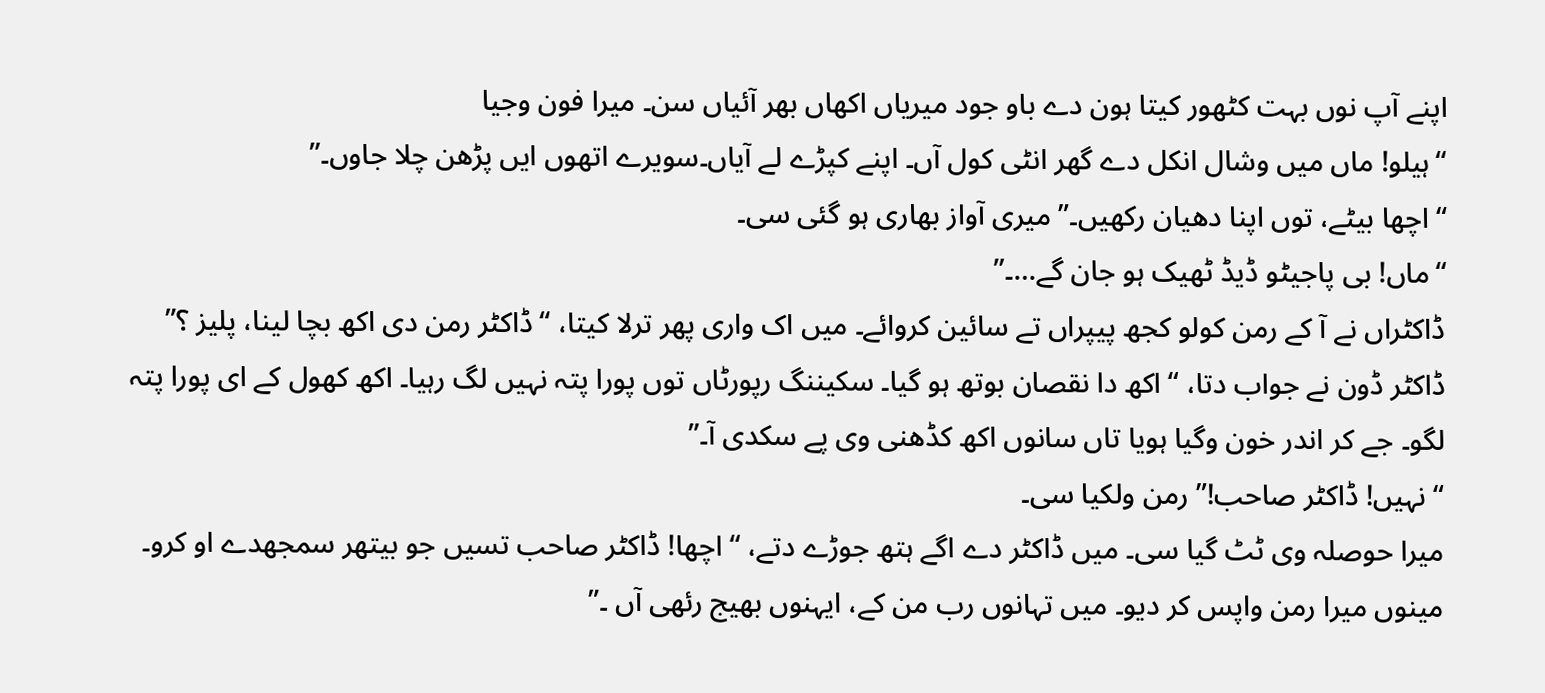اپنے آپ نوں بہت کٹھور کیتا ہون دے باو جود میریاں اکھاں بھر آئیاں سن۔ میرا فون وجیا
“ہیلو! ماں میں وشال انکل دے گھر انٹی کول آں۔ اپنے کپڑے لے آیاں۔سویرے اتھوں ایں پڑھن چلا جاوں۔”
“اچھا بیٹے، توں اپنا دھیان رکھیں۔” میری آواز بھاری ہو گئی سی۔
“ماں! بی پاجیٹو ڈیڈ ٹھیک ہو جان گے…۔”
ڈاکٹراں نے آ کے رمن کولو کجھ پیپراں تے سائین کروائے۔ میں اک واری پھر ترلا کیتا، “ڈاکٹر رمن دی اکھ بچا لینا، پلیز ؟”
ڈاکٹر ڈون نے جواب دتا، “اکھ دا نقصان بوتھ ہو گیا۔ سکیننگ رپورٹاں توں پورا پتہ نہیں لگ رہیا۔ اکھ کھول کے ای پورا پتہ لگو۔ جے کر اندر خون وگیا ہویا تاں سانوں اکھ کڈھنی وی پے سکدی آ۔”
“نہیں! ڈاکٹر صاحب!” رمن ولکیا سی۔
میرا حوصلہ وی ٹٹ گیا سی۔ میں ڈاکٹر دے اگے ہتھ جوڑے دتے، “اچھا! ڈاکٹر صاحب تسیں جو بیتھر سمجھدے او کرو۔ مینوں میرا رمن واپس کر دیو۔ میں تہانوں رب من کے، ایہنوں بھیج رئھی آں ۔”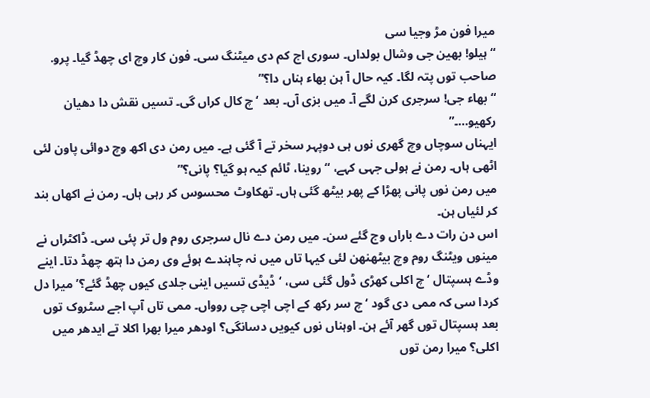میرا فون مڑ وجیا سی
“ہیلو! بھین جی وشال بولداں۔ سوری اج کم دی میٹنگ سی۔ فون کار وچ ای چھڈ گیا۔ پرو. صاحب توں پتہ لگا۔ کیہ حال آ ہن بھاء ہناں دا؟”
“بھاء جی! سرجری کرن لگے آ۔ میں بزی آں۔ بعد ‘چ کال کراں گی۔ تسیں نقش دا دھیان رکھیو…۔”
ایہناں سوچاں وچ گھری نوں ہی دوپہر سخر تے آ گئی ہے۔ میں رمن دی اکھ وچ دوائی پاون لئی اٹھی ہاں۔ رمن نے ہولی جہی کہے، “روینا، ٹائم کیہ ہو گیا؟ پانی؟”
میں رمن نوں پانی پھڑا کے پھر بیٹھ گئی ہاں۔ تھکاوٹ محسوس کر رہی ہاں۔ رمن نے اکھاں بند کر لئیاں ہن۔
اس دن رات دے باراں وج گئے سن۔ میں رمن دے نال سرجری روم ول تر پئی سی۔ ڈاکٹراں نے مینوں ویٹنگ روم وچ بیٹھنھن لئی کیہا تاں میں نہ چاہندے ہوئے وی رمن دا ہتھ چھڈ دتا۔ اینے وڈے ہسپتال ‘چ اکلی کھڑی ڈول گئی سی، ‘ڈیڈی تسیں اینی جلدی کیوں چھڈ گئے؟’ میرا دل کردا سی کہ ممی دی گود ‘چ سر رکھ کے اچی اچی چی روواں۔ ممی تاں آپ اجے سٹروک توں بعد ہسپتال توں گھر آئے ہن۔ اوہناں نوں کیویں دسانگی؟ اودھر میرا بھرا اکلا تے ایدھر میں اکلی؟ میرا رمن توں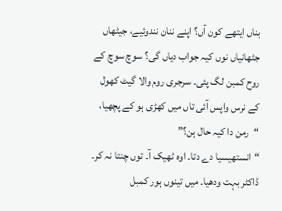بناں ایتھے کون آں؟ اپنے ننان نندوئیے، جیٹھاں جٹھانیاں نوں کیہ جواب دیاں گی؟ سوچ سوچ کے روح کمبن لگ پئی۔ سرجری روم والا گیٹ کھول کے نرس واپس آئی تاں میں کھڑی ہو کے پچھیا، “رمن دا کیہ حال ہن؟”
“انستھیسیا دے دتا۔ اوہ ٹھیک آ۔ توں چنتا نہ کر۔ ڈاکٹر بہت ودھیا۔ میں تینوں ہور کمبل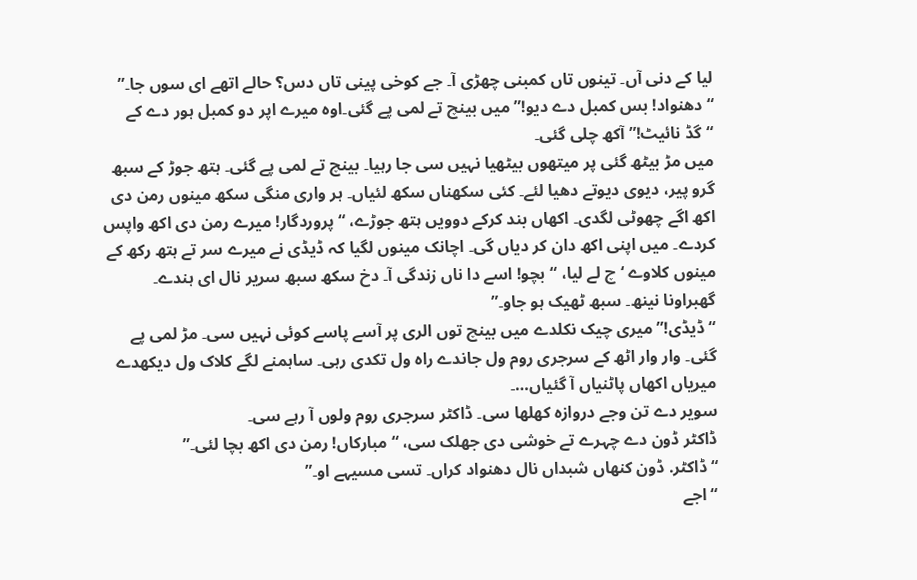لیا کے دنی آں۔ تینوں تاں کمبنی چھڑی آ۔ جے کوخی پینی تاں دس؟ حالے اتھے ای سوں جا۔”
“دھنواد! بس کمبل دے دیو!” میں بینچ تے لمی پے گئی۔اوہ میرے اپر دو کمبل ہور دے کے “گڈ نائیٹ!” آکھ چلی گئی۔
میں مڑ بیٹھ گئی پر میتھوں بیٹھیا نہیں سی جا رہیا۔ بینچ تے لمی پے گئی۔ ہتھ جوڑ کے سبھ گرو پیر، دیوی دیوتے دھیا لئے۔ کئی سکھناں سکھ لئیاں۔ ہر واری منگی سکھ مینوں رمن دی اکھ اگے چھوٹی لگدی۔ اکھاں بند کرکے دوویں ہتھ جوڑے، “پروردگار! میرے رمن دی اکھ واپس کردے۔ میں اپنی اکھ دان کر دیاں گی۔ اچانک مینوں لگیا کہ ڈیڈی نے میرے سر تے ہتھ رکھ کے مینوں کلاوے ‘چ لے لیا، “بچو! اسے دا ناں زندگی آ۔ دخ سکھ سبھ سریر نال ای ہندے۔ گھبراونا نینھ۔ سبھ ٹھیک ہو جاو۔”
“ڈیڈی!” میری چیک نکلدے میں بینچ توں الری پر آسے پاسے کوئی نہیں سی۔ مڑ لمی پے گئی۔ وار وار اٹھ کے سرجری روم ول جاندے راہ ول تکدی رہی۔ ساہمنے لگے کلاک ول دیکھدے میریاں اکھاں پاٹنیاں آ گئیاں…۔
سویر دے تن وجے دروازہ کھلھا سی۔ ڈاکٹر سرجری روم ولوں آ رہے سی۔
ڈاکٹر ڈون دے چہرے تے خوشی دی جھلک سی، “مبارکاں! رمن دی اکھ بچا لئی۔”
“ڈاکٹر. ڈون کنھاں شبداں نال دھنواد کراں۔ تسی مسیہے او۔”
“اجے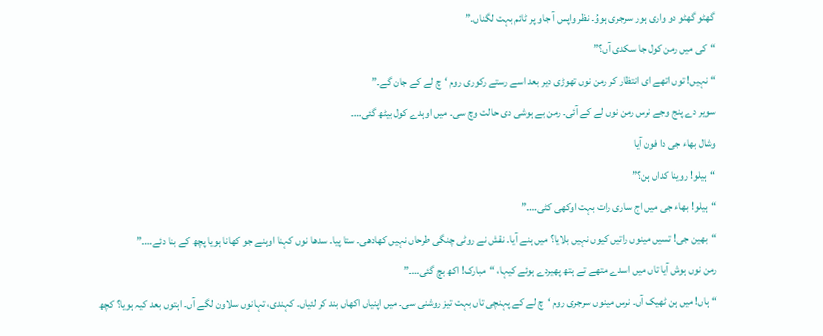گھٹو گھٹو دو واری ہور سرجری ہووُ۔ نظر واپس آ جاو پر ٹائم بہت لگناں۔”
“کی میں رمن کول جا سکدی آں؟”
“نہیں! توں اتھے ای انتظار کر رمن نوں تھوڑی دیر بعد اسے رستے رکوری روم ‘چ لے کے جان گے۔”
سویر دے پنج وجے نرس رمن نوں لے کے آئی۔ رمن بے ہوشی دی حالت وچ سی۔ میں اوہدے کول بیٹھ گئی…۔
وشال بھاء جی دا فون آیا
“ہیلو! روینا کداں ہن؟”
“ہیلو! بھاء جی میں اج ساری رات بہت اوکھی کٹی…۔”
“بھین جی! تسیں مینوں راتیں کیوں نہیں بلایا؟ میں ہنے آیا۔ نقش نے روٹی چنگی طرحاں نہیں کھادھی۔ ستا پیا۔ سدھا نوں کہنا اوہنے جو کھانا ہویا پچھ کے بنا دئے…۔”
رمن نوں ہوش آیا تاں میں اسدے متھے تے ہتھ پھیردے ہوئے کیہا، “مبارک! اکھ بچ گئی…۔”
“ہاں! میں ہن ٹھیک آں۔ نرس مینوں سرجری روم ‘چ لے کے پہنچی تاں بہت تیز روشنی سی۔ میں اپنیاں اکھاں بند کر لئیاں۔ کہندی، تہانوں سلاون لگے آں۔ اہتوں بعد کیہ ہویا؟ کچھ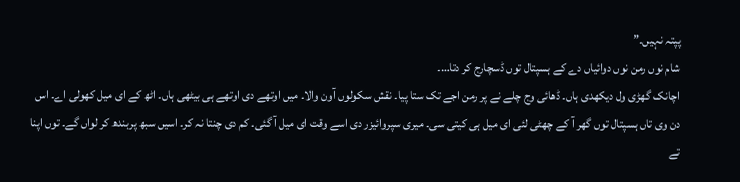پپتہ نہیں۔”
شام نوں رمن نوں دوائیاں دے کے ہسپتال توں ڈسچارج کر دتا…۔
اچانک گھڑی ول دیکھدی ہاں۔ ڈھائی وج چلے نے پر رمن اجے تک ستا پیا۔ نقش سکولوں آون والا۔ میں اوتھے دی اوتھے ہی بیٹھی ہاں۔ اٹھ کے ای میل کھولی اے۔ اس دن وی تاں ہسپتال توں گھر آ کے چھٹی لئی ای میل ہی کیتی سی۔ میری سپروائیزر دی اسے وقت ای میل آ گئی۔ کم دی چنتا نہ کر۔ اسیں سبھ پربندھ کر لواں گے۔ توں اپنا تے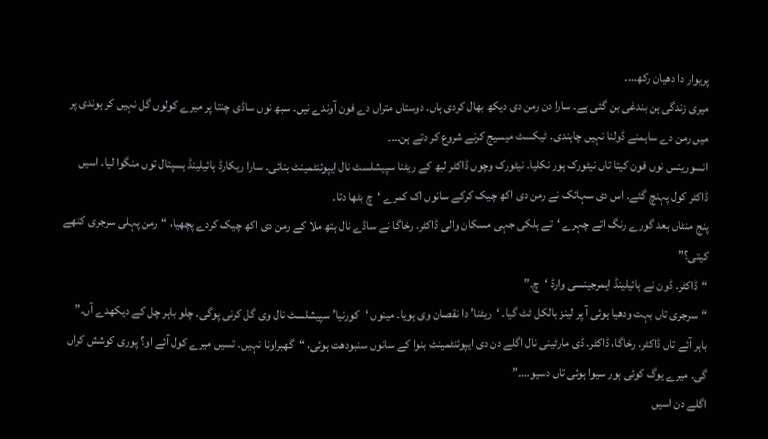پریوار دا دھیان رکھ…۔
میری زندگی ہن بندغی بن گئی ہے۔ سارا دن رمن دی دیکھ بھال کردی ہاں۔ دوستاں متراں دے فون آوندے نیں۔ سبھ نوں ساڈی چنتا پر میرے کولوں گل نہیں کر ہوندی پر میں رمن دے ساہمنے ڈولنا نہیں چاہندی۔ ٹیکسٹ میسیج کرنے شروع کر دتے ہن…۔
انسورینس نوں فون کیتا تاں نیٹورک ہور نکلیا۔ نیٹورک وچوں ڈاکٹر لبھ کے ریٹنا سپیشلسٹ نال ایپوئنٹمینٹ بنائی۔ سارا ریکارڈ ہائیلینڈ ہسپتال توں منگوا لیا۔ اسیں ڈاکٹر کول پہنچ گئے۔ اس دی سہائک نے رمن دی اکھ چیک کرکے سانوں اک کمرے ‘چ بٹھا دتا۔
پنج منٹاں بعد گورے رنگ اتے چہرے ‘تے ہلکی جہی مسکان والی ڈاکٹر. رخاگا نے ساڈے نال ہتھ ملا کے رمن دی اکھ چیک کردے پچھیا، “رمن پہلی سرجری کنھے کیتی؟”
“ڈاکٹر. ڈون نے ہائیلینڈ ایمرجینسی وارڈ ‘چ۔”
“سرجری تاں بہت ودھیا ہوئی آ پر لینز بالکل ٹٹ گیا۔ ‘ریٹنا’ دا نقصان وی ہویا۔ مینوں ‘کورنیا’ سپیشلسٹ نال وی گل کرنی پوگی۔ چلو باہر چل کے دیکھدے آں۔”
باہر آئے تاں ڈاکٹر. رخاگا، ڈاکٹر. ڈی مارٹینی نال اگلے دن دی ایپوئنٹمینٹ بنوا کے سانوں سنبودھت ہوئی، “گھبراونا نہیں۔ تسیں میرے کول آئے او؟ پوری کوشش کراں گی۔ میرے یوگ کوئی ہور سیوا ہوئی تاں دسیو…۔”
اگلے دن اسیں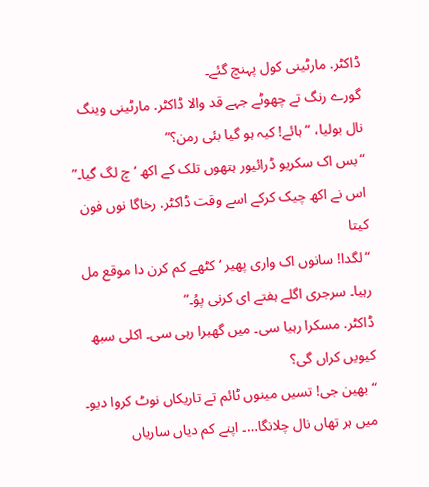ڈاکٹر. مارٹینی کول پہنچ گئے۔
گورے رنگ تے چھوٹے جہے قد والا ڈاکٹر. مارٹینی وینگ نال بولیا، “ہائے! کیہ ہو گیا بئی رمن؟”
“بس اک سکریو ڈرائیور ہتھوں تلک کے اکھ ‘چ لگ گیا۔”
اس نے اکھ چیک کرکے اسے وقت ڈاکٹر. رخاگا نوں فون کیتا
“لگدا! سانوں اک واری پھیر ‘کٹھے کم کرن دا موقع مل رہیا۔ سرجری اگلے ہفتے ای کرنی پوُ۔”
ڈاکٹر. مسکرا رہیا سی۔ میں گھبرا رہی سی۔ اکلی سبھ کیویں کراں گی؟
“بھین جی! تسیں مینوں ٹائم تے تاریکاں نوٹ کروا دیو۔ میں ہر تھاں نال چلانگا…۔ اپنے کم دیاں ساریاں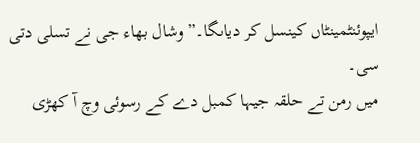ایپوئنٹمینٹاں کینسل کر دیاںگا۔” وشال بھاء جی نے تسلی دتی سی۔
میں رمن تے حلقہ جیہا کمبل دے کے رسوئی وچ آ کھڑی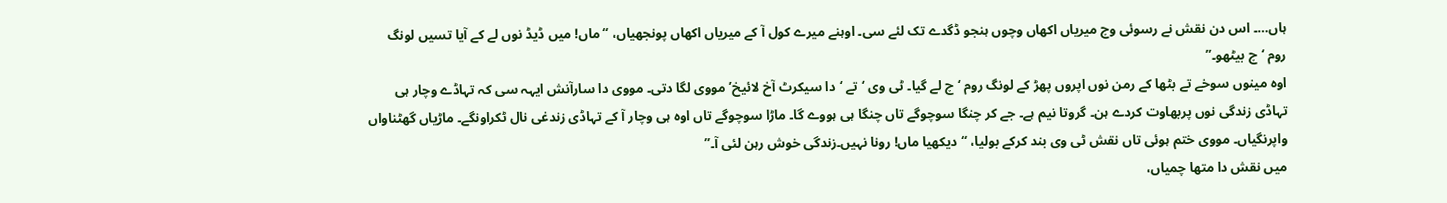ہاں…۔ اس دن نقش نے رسوئی وچ میریاں اکھاں وچوں ہنجو ڈگدے تک لئے سی۔ اوہنے میرے کول آ کے میریاں اکھاں پونجھیاں، “ماں! میں ڈیڈ نوں لے کے آیا تسیں لونگ روم ‘چ بیٹھو۔”
اوہ مینوں سوخے تے بٹھا کے رمن نوں اپروں پھڑ کے لونگ روم ‘چ لے گیا۔ ٹی وی ‘تے ‘دا سیکرٹ آخ لائیخ’ مووی لگا دتی۔ مووی دا سارآنش ایہہ سی کہ تہاڈے وچار ہی تہاڈی زندگی نوں پربھاوت کردے ہن۔ گروتا نیم ہے۔ جے کر چنگا سوچوگے تاں چنگا ہی ہووے گا۔ ماڑا سوچوگے تاں اوہ ہی وچار آ کے تہاڈی زندغی نال ٹکراونگے۔ ماڑیاں گھٹناواں واپرنگیاں۔ مووی ختم ہوئی تاں نقش ٹی وی بند کرکے بولیا، “دیکھیا ماں! رونا نہیں۔زندگی خوش رہن لئی آ۔”
میں نقش دا متھا چمیاں،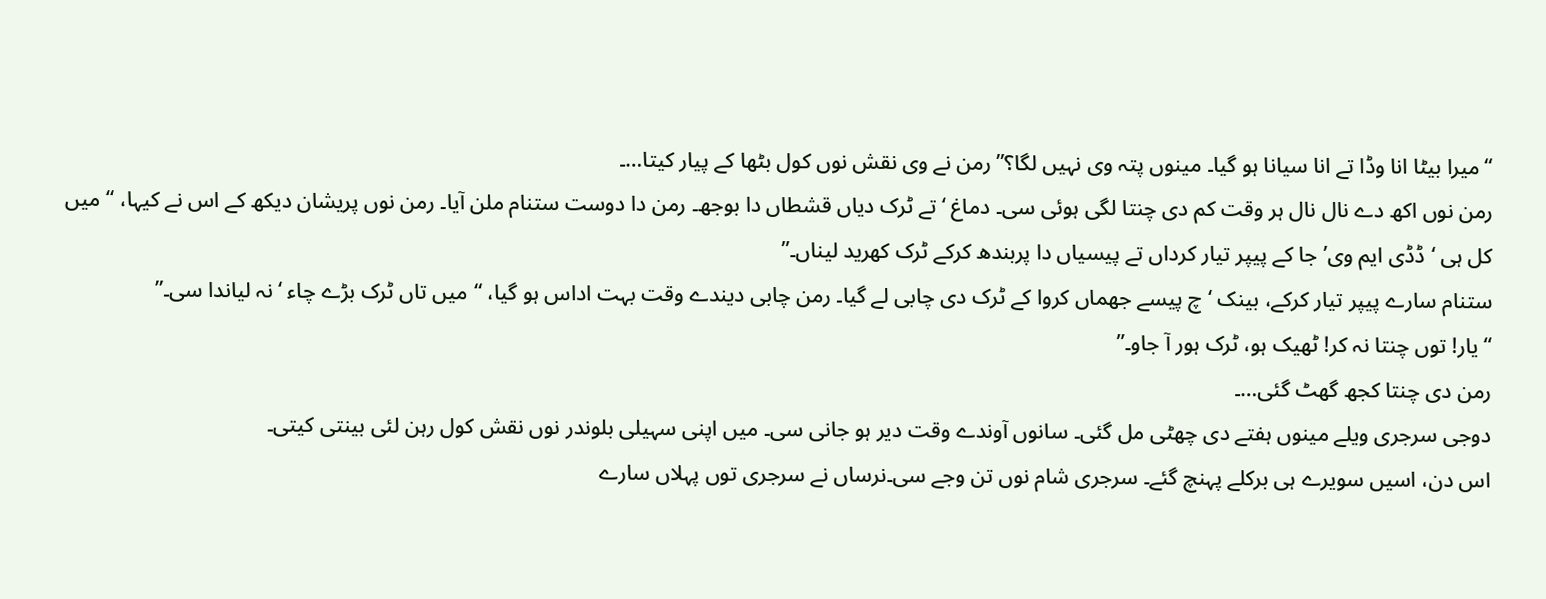“میرا بیٹا انا وڈا تے انا سیانا ہو گیا۔ مینوں پتہ وی نہیں لگا؟” رمن نے وی نقش نوں کول بٹھا کے پیار کیتا…۔
رمن نوں اکھ دے نال نال ہر وقت کم دی چنتا لگی ہوئی سی۔ دماغ ‘تے ٹرک دیاں قشطاں دا بوجھ۔ رمن دا دوست ستنام ملن آیا۔ رمن نوں پریشان دیکھ کے اس نے کیہا، “میں کل ہی ‘ڈڈی ایم وی’ جا کے پیپر تیار کرداں تے پیسیاں دا پربندھ کرکے ٹرک کھرید لیناں۔”
ستنام سارے پیپر تیار کرکے، بینک ‘چ پیسے جھماں کروا کے ٹرک دی چابی لے گیا۔ رمن چابی دیندے وقت بہت اداس ہو گیا، “میں تاں ٹرک بڑے چاء ‘نہ لیاندا سی۔”
“یار! توں چنتا نہ کر! ٹھیک ہو، ٹرک ہور آ جاو۔”
رمن دی چنتا کجھ گھٹ گئی…۔
دوجی سرجری ویلے مینوں ہفتے دی چھٹی مل گئی۔ سانوں آوندے وقت دیر ہو جانی سی۔ میں اپنی سہیلی بلوندر نوں نقش کول رہن لئی بینتی کیتی۔
اس دن، اسیں سویرے ہی برکلے پہنچ گئے۔ سرجری شام نوں تن وجے سی۔نرساں نے سرجری توں پہلاں سارے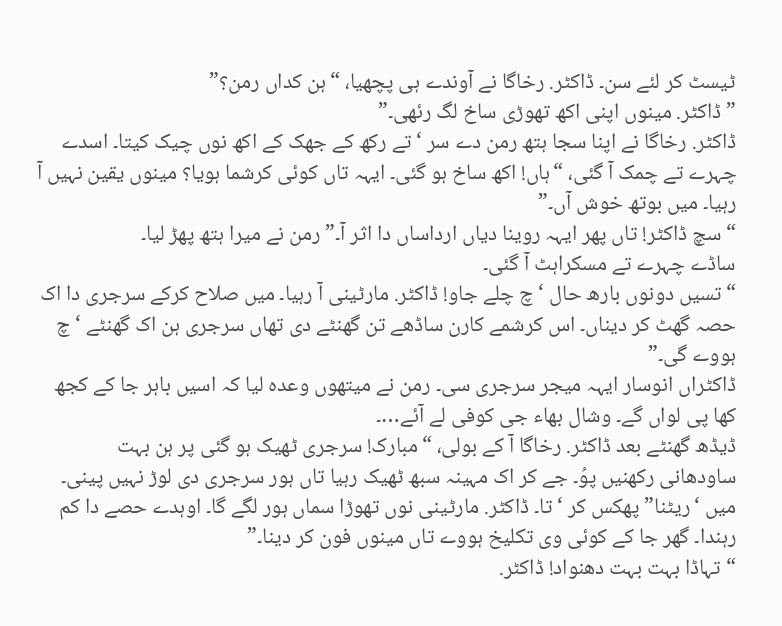ٹیسٹ کر لئے سن۔ ڈاکٹر. رخاگا نے آوندے ہی پچھیا، “ہن کداں رمن؟”
” ڈاکٹر. مینوں اپنی اکھ تھوڑی ساخ لگ رئھی۔”
ڈاکٹر. رخاگا نے اپنا سجا ہتھ رمن دے سر ‘تے رکھ کے جھک کے اکھ نوں چیک کیتا۔ اسدے چہرے تے چمک آ گئی، “ہاں! اکھ ساخ ہو گئی۔ ایہہ تاں کوئی کرشما ہویا؟ مینوں یقین نہیں آ رہیا۔ میں بوتھ خوش آں۔”
“سچ ڈاکٹر! تاں پھر ایہہ روینا دیاں ارداساں دا اثر آ۔” رمن نے میرا ہتھ پھڑ لیا۔
ساڈے چہرے تے مسکراہٹ آ گئی۔
“تسیں دونوں بارھ حال ‘چ چلے جاو! ڈاکٹر. مارٹینی آ رہیا۔ میں صلاح کرکے سرجری دا اک حصہ گھٹ کر دیناں۔ اس کرشمے کارن ساڈھے تن گھنٹے دی تھاں سرجری ہن اک گھنٹے ‘چ ہووے گی۔”
ڈاکٹراں انوسار ایہہ میجر سرجری سی۔ رمن نے میتھوں وعدہ لیا کہ اسیں باہر جا کے کجھ کھا پی لواں گے۔ وشال بھاء جی کوفی لے آئے…۔
ڈیڈھ گھنٹے بعد ڈاکٹر. رخاگا آ کے بولی، “مبارک! سرجری ٹھیک ہو گئی پر ہن بہت ساودھانی رکھنیں پوُ۔ جے کر اک مہینہ سبھ ٹھیک رہیا تاں ہور سرجری دی لوڑ نہیں پینی۔ میں ‘ریٹنا” پھکس کر ‘تا۔ ڈاکٹر. مارٹینی نوں تھوڑا سماں ہور لگے گا۔ اوہدے حصے دا کم رہندا۔ گھر جا کے کوئی وی تکلیخ ہووے تاں مینوں فون کر دینا۔”
“تہاڈا بہت بہت دھنواد! ڈاکٹر.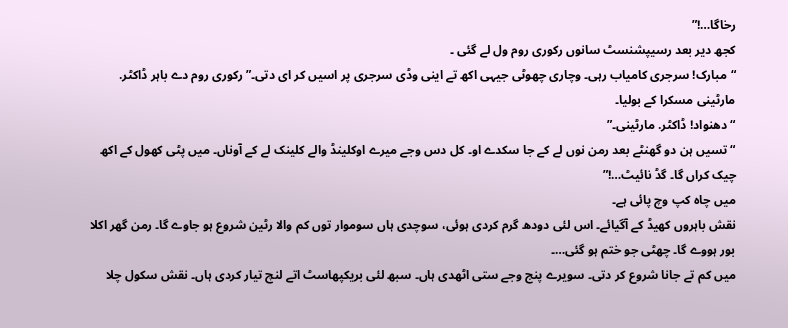رخاگا…!”
کجھ دیر بعد رسیپشنسٹ سانوں رکوری روم ول لے گئی ۔
“مبارک! سرجری کامیاب رہی۔ وچاری چھوٹی جیہی اکھ تے اینی وڈی سرجری پر اسیں کر ای دتی۔” رکوری روم دے باہر ڈاکٹر. مارٹینی مسکرا کے بولیا۔
“دھنواد! ڈاکٹر. مارٹینی۔”
“تسیں ہن دو گھنٹے بعد رمن نوں لے کے جا سکدے او۔ کل دس وجے میرے اوکلینڈ والے کلینک لے کے آوناں۔ میں پٹی کھول کے اکھ چیک کراں گا۔ گڈ نائیٹ…!”
میں چاہ کپ وچ پائی ہے۔
نقش باہروں کھیڈ کے آگیائے۔ اس لئی دودھ گرم کردی ہوئی، سوچدی ہاں سوموار توں کم والا رٹین شروع ہو جاوے گا۔ رمن گھر اکلا بور ہووے گا۔ چھٹی جو ختم ہو گئی…۔
میں کم تے جانا شروع کر دتی۔ سویرے پنج وجے ستی اٹھدی ہاں۔ سبھ لئی بریکپھاسٹ اتے لنچ تیار کردی ہاں۔ نقش سکول چلا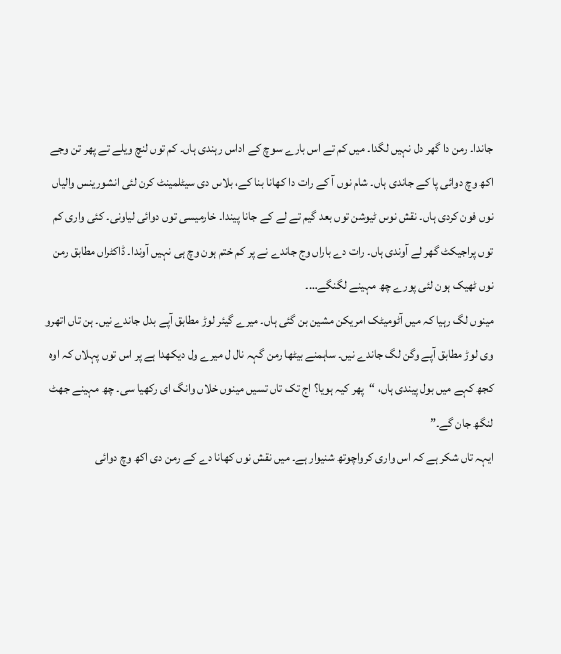جاندا۔ رمن دا گھر دل نہیں لگدا۔ میں کم تے اس بارے سوچ کے اداس رہندی ہاں۔ کم توں لنچ ویلے تے پھر تن وجے اکھ وچ دوائی پا کے جاندی ہاں۔ شام نوں آ کے رات دا کھانا بنا کے، بلاںں دی سیٹلمینٹ کرن لئی انشورینس والیاں نوں فون کردی ہاں۔ نقش نوںں ٹیوشن توں بعد گیم تے لے کے جانا پیندا۔ خارمیسی توں دوائی لیاونی۔ کئی واری کم توں پراجیکٹ گھر لے آوندی ہاں۔ رات دے باراں وج جاندے نے پر کم ختم ہون وچ ہی نہیں آوندا۔ ڈاکٹراں مطابق رمن نوں ٹھیک ہون لئی پورے چھ مہینے لگنگے…۔
مینوں لگ رہیا کہ میں آٹومیٹک امریکن مشین بن گئی ہاں۔ میرے گیئر لوڑ مطابق آپے بدل جاندے نیں۔ ہن تاں اتھرو وی لوڑ مطابق آپے وگن لگ جاندے نیں۔ ساہمنے بیٹھا رمن گہہ نال ل میرے ول دیکھدا ہے پر اس توں پہلاں کہ اوہ کجھ کہے میں بول پیندی ہاں، “پھر کیہ ہویا؟ اج تک تاں تسیں مینوں خلاں وانگ ای رکھیا سی۔ چھ مہینے جھٹ لنگھ جان گے۔”
ایہہ تاں شکر ہے کہ اس واری کرواچوتھ شنیوار ہے۔ میں نقش نوں کھانا دے کے رمن دی اکھ وچ دوائی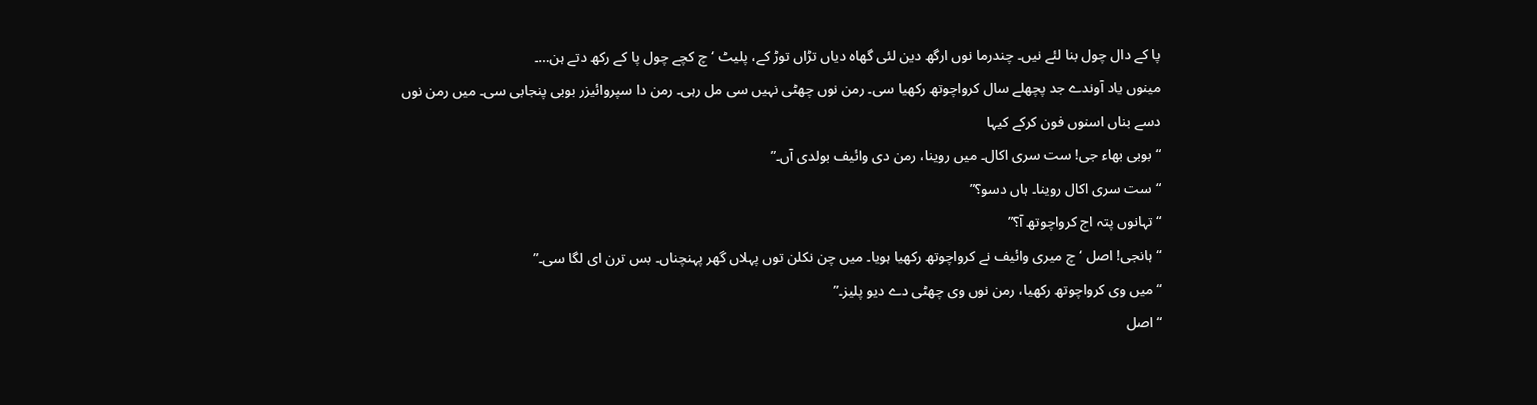پا کے دال چول بنا لئے نیں۔ چندرما نوں ارگھ دین لئی گھاہ دیاں تڑاں توڑ کے، پلیٹ ‘چ کچے چول پا کے رکھ دتے ہن…۔
مینوں یاد آوندے جد پچھلے سال کرواچوتھ رکھیا سی۔ رمن نوں چھٹی نہیں سی مل رہی۔ رمن دا سپروائیزر بوبی پنجابی سی۔ میں رمن نوں دسے بناں اسنوں فون کرکے کیہا
“بوبی بھاء جی! ست سری اکال۔ میں روینا، رمن دی وائیف بولدی آں۔”
“ست سری اکال روینا۔ ہاں دسو؟”
“تہانوں پتہ اج کرواچوتھ آ؟”
“ہانجی! اصل ‘چ میری وائیف نے کرواچوتھ رکھیا ہویا۔ میں چن نکلن توں پہلاں گھر پہنچناں۔ بس ترن ای لگا سی۔”
“میں وی کرواچوتھ رکھیا، رمن نوں وی چھٹی دے دیو پلیز۔”
“اصل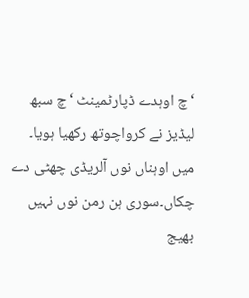‘چ اوہدے ڈپارٹمینٹ ‘چ سبھ لیڈیز نے کرواچوتھ رکھیا ہویا۔ میں اوہناں نوں آلریڈی چھٹی دے چکاں۔سوری ہن رمن نوں نہیں بھیج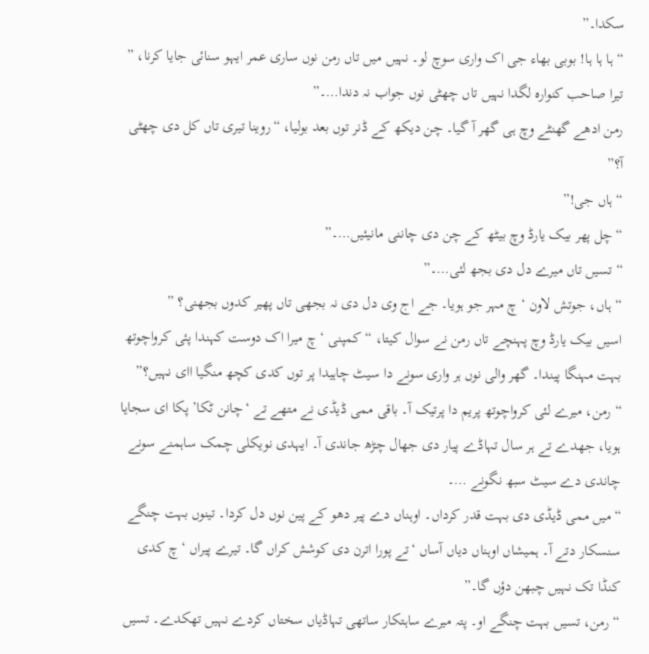سکدا۔”
“ہا ہا ہا! بوبی بھاء جی اک واری سوچ لو۔ نہیں میں تاں رمن نوں ساری عمر ایہو سنائی جایا کرنا، ” تیرا صاحب کنوارہ لگدا نہیں تاں چھٹی نوں جواب نہ دندا…۔”
رمن ادھے گھنٹے وچ ہی گھر آ گیا۔ چن دیکھ کے ڈنر توں بعد بولیا، “روینا تیری تاں کل دی چھٹی آ؟”
“ہاں جی!”
“چل پھر بیک یارڈ وچ بیٹھ کے چن دی چاننی مانیئیں…۔”
“تسیں تاں میرے دل دی بجھ لئی…۔”
“ہاں، جوتش لاون ‘چ مہر جو ہویا۔ جے اج وی دل دی نہ بجھی تاں پھیر کدوں بجھنی؟ ”
اسیں بیک یارڈ وچ پہنچے تاں رمن نے سوال کیتا، “کمپنی ‘چ میرا اک دوست کہندا پئی کرواچوتھ بہت مہنگا پیندا۔ گھر والی نوں ہر واری سونے دا سیٹ چاہیدا پر توں کدی کچھ منگیا اای نہیں؟”
“رمن، میرے لئی کرواچوتھ پریم دا پرتیک آ۔ باقی ممی ڈیڈی نے متھے تے ‘چانن ٹکا’ پکا ای سجایا ہویا، جھدے تے ہر سال تہاڈے پیار دی جھال چڑھ جاندی آ۔ ایہدی نویکلی چمک ساہمنے سونے چاندی دے سیٹ سبھ نگونے …۔
“میں ممی ڈیڈی دی بہت قدر کرداں۔ اوہناں دے پیر دھو کے پین نوں دل کردا۔ تینوں بہت چنگے سنسکار دتے آ۔ ہمیشاں اوہناں دیاں آساں ‘تے پورا اترن دی کوشش کراں گا۔ تیرے پیراں ‘چ کدی کنڈا تک نہیں چبھن دؤں گا۔”
“رمن، تسیں بہت چنگے او۔ پتہ میرے ساہتکار ساتھی تہاڈیاں سختاں کردے نہیں تھکدے۔ تسیں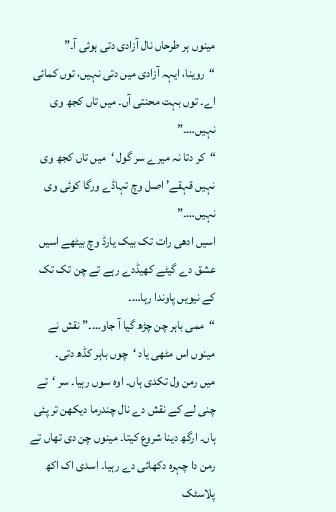مینوں ہر طرحاں نال آزادی دتی ہوئی آ۔”
“روینا، ایہہ آزادی میں دتی نہیں، توں کمائی اے۔ توں بہت محنتی آں۔ میں تاں کجھ وی نہیں…۔”
“کر دتا نہ میرے سر گول ‘میں تاں کجھ وی نہیں قہقے’ اصل وچ تہاڈے ورگا کوئی وی نہیں…۔”
اسیں ادھی رات تک بیک یارڈ وچ بیٹھے اسیں عشق دے گیٹے کھیڈدے رہے تے چن تک تک کے نیویں پاوندا رہا…۔
“ممی باہر چن چڑھ گیا آ جاو…۔” نقش نے مینوں اس مٹھی یاد ‘چوں باہر کڈھ دتی۔
میں رمن ول تکدی ہاں۔ اوہ سوں رہیا۔ سر ‘تے چنی لے کے نقش دے نال چندرما دیکھن تر پئی ہاں۔ ارگھ دینا شروع کیتا۔ مینوں چن دی تھاں تے رمن دا چہرہ دکھائی دے رہیا۔ اسدی اک اکھ پلاسٹک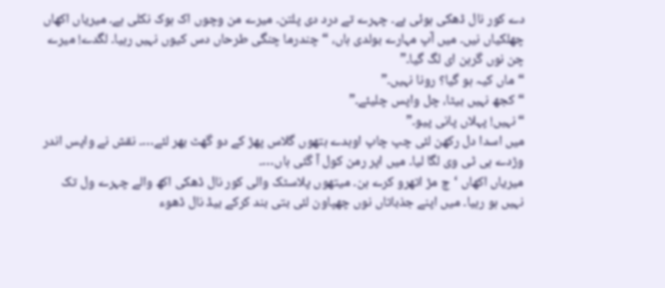دے کور نال ڈھکی ہوئی ہے۔ چہرے تے درد دی پلتن۔ میرے من وچوں اک ہوک نکلی ہے۔ میریاں اکھاں چھلکیاں نیں۔ میں آپ مہارے بولدی ہاں، “چندرما چنگی طرحاں دس کیوں نہیں رہیا۔ لگدے! میرے چن نوں گرہن ای لگ گیا۔”
“ماں کیہ ہو گیا؟ رونا نہیں۔”
“کجھ نہیں بیٹا، چل واپس چلیئے۔”
“نہیں! پہلاں پانی پیو۔”
میں اسدا دل رکھن لئی چپ چاپ اوہدے ہتھوں گلاس پھڑ کے دو گھٹ بھر لئے…۔ نقش نے واپس اندر وڑدے ہی ٹی وی لگا لیا۔ میں اپر رمن کول آ گئی ہاں…۔
میریاں اکھاں ‘چ مڑ اتھرو کرے ہن۔ میتھوں پلاسٹک والی کور نال ڈھکی اکھ والے چہرے ول تک نہیں ہو رہیا۔ میں اپنے جذباتاں نوں چھپاون لئی بتی بند کرکے بیڈ نال ڈھوء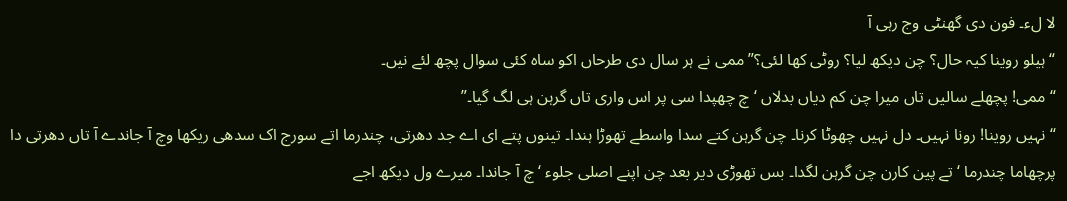لا لء۔ فون دی گھنٹی وج رہی آ
“ہیلو روینا کیہ حال؟ چن دیکھ لیا؟ روٹی کھا لئی؟” ممی نے ہر سال دی طرحاں اکو ساہ کئی سوال پچھ لئے نیں۔
“ممی! پچھلے سالیں تاں میرا چن کم دیاں بدلاں ‘چ چھپدا سی پر اس واری تاں گرہن ہی لگ گیا۔”
“نہیں روینا! رونا نہیں۔ دل نہیں چھوٹا کرنا۔ چن گرہن کتے سدا واسطے تھوڑا ہندا۔ تینوں پتے ای اے جد دھرتی، چندرما اتے سورج اک سدھی ریکھا وچ آ جاندے آ تاں دھرتی دا پرچھاما چندرما ‘تے پین کارن چن گرہن لگدا۔ بس تھوڑی دیر بعد چن اپنے اصلی جلوء ‘چ آ جاندا۔ میرے ول دیکھ اجے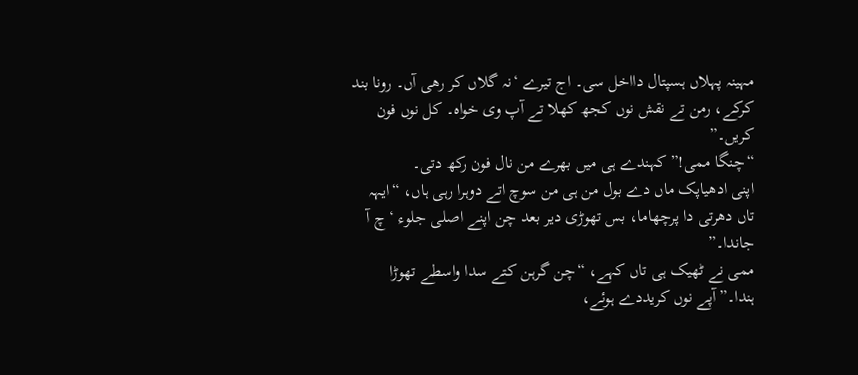مہینہ پہلاں ہسپتال دااخل سی۔ اج تیرے ‘نہ گلاں کر رھی آں۔ رونا بند کرکے، رمن تے نقش نوں کجھ کھلا تے آپ وی خواہ۔ کل نوں فون کریں۔”
“چنگا ممی!” کہندے ہی میں بھرے من نال فون رکھ دتی۔
اپنی ادھیاپک ماں دے بول من ہی من سوچ اتے دوہرا رہی ہاں، “ایہہ تاں دھرتی دا پرچھاما، بس تھوڑی دیر بعد چن اپنے اصلی جلوء ‘چ آ جاندا۔”
ممی نے ٹھیک ہی تاں کہے، “چن گرہن کتے سدا واسطے تھوڑا ہندا۔” آپے نوں کریددے ہوئے،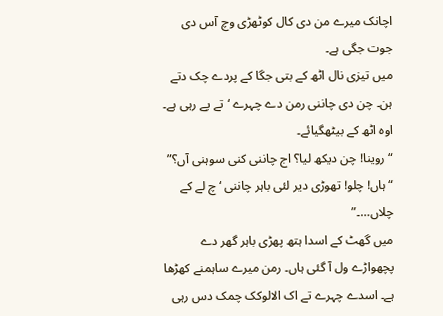اچانک میرے من دی کال کوٹھڑی وچ آس دی جوت جگی ہے۔
میں تیزی نال اٹھ کے بتی جگا کے پردے چک دتے ہن۔ چن دی چاننی رمن دے چہرے ‘تے پے رہی ہے۔ اوہ اٹھ کے بیٹھگیائے۔
“روینا! چن دیکھ لیا؟ اج چاننی کنی سوہنی آں؟”
“ہاں! چلو! تھوڑی دیر لئی باہر چاننی ‘چ لے کے چلاں…۔”
میں گھٹ کے اسدا ہتھ پھڑی باہر گھر دے پچھواڑے ول آ گئی ہاں۔ رمن میرے ساہمنے کھڑھا ہے۔ اسدے چہرے تے اک الالوکک چمک دس رہی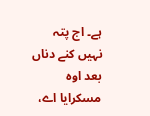ہے۔ اج پتہ نہیں کنے دناں بعد اوہ مسکرایا اے،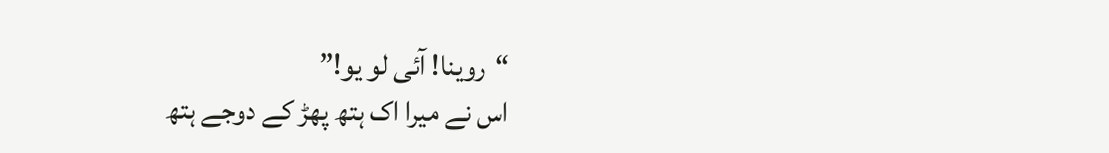“روینا! آئی لو یو!”
اس نے میرا اک ہتھ پھڑ کے دوجے ہتھ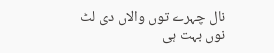نال چہرے توں والاں دی لٹ نوں بہت ہی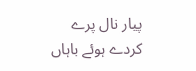پیار نال پرے کردے ہوئے باہاں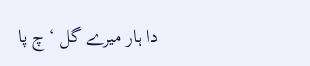دا ہار میرے گل ‘چ پا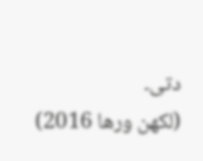دتی۔
(لکھن ورھا 2016)